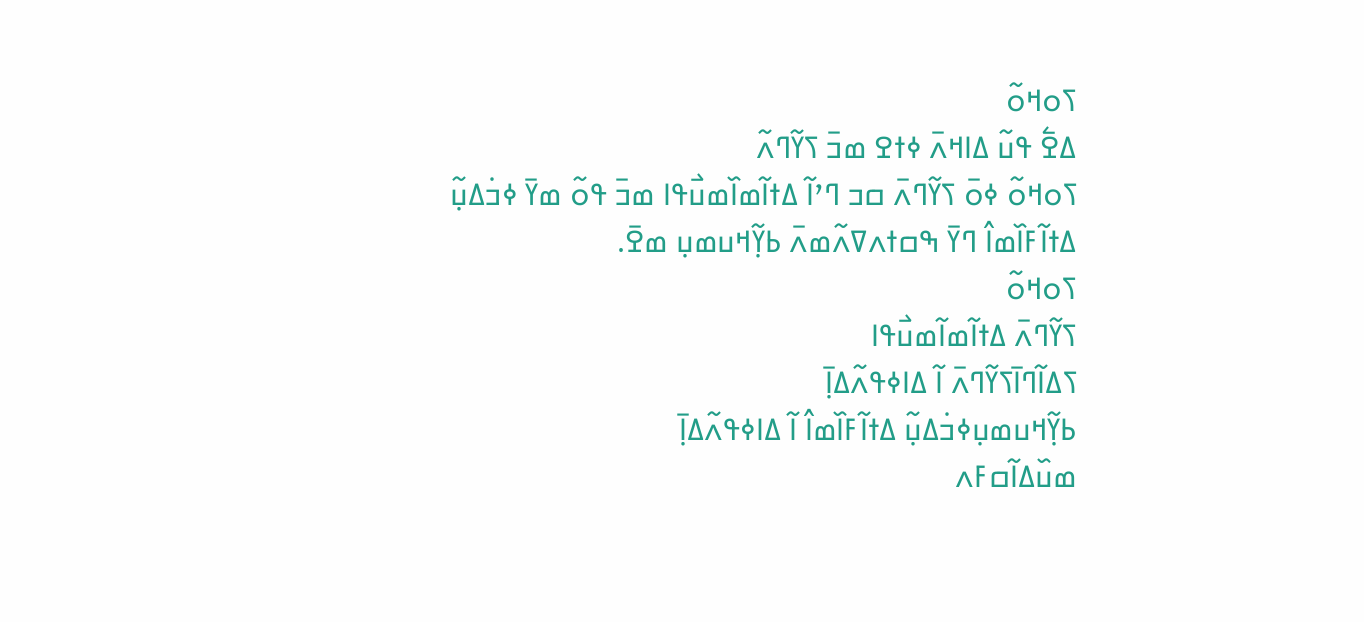ߖߋߞߋ߬
ߡߐ߱ ߟߎ߬ ߡߊߞߍ߫ ߦߙߐ ߘߏ߫ ߖߌ߬ߣߍ߬
ߖߋߞߋ߬ ߦߋ߫ ߖߌ߬ߣߍ߫ ߛߏ ߣߴߊ߬ ߡߙߊ߬ߘߊ߰ߘߎ߯ߟߊ ߘߏ߫ ߟߋ߬ ߘߌ߫ ߦߏ߭ߡߎ߲߬ ߡߙߊ߬ߓߊ߰ߘߊ߮ ߣߌ߫ ߒߛߙߍߜߍ߬ߘߍ߫ ߕߌ߲߬ߞߎߘߎ߲ ߘߐ߫.
ߖߋߞߋ߬
ߖߌ߬ߣߍ߫ ߡߙߊ߬ߘߊ߬ߘߎ߯ߟߊ
ߖߡߊ߬ߣߊ߫ߖߌ߬ߣߍ߫ ߊ߬ ߡߊߦߟߍ߬ߡߊ߲߫
ߕߌ߲߬ߞߎߘߎ߲ߦߏ߭ߡߎ߲߬ ߡߙߊ߬ߓߊ߰ߘߊ߮ ߊ߬ ߡߊߦߟߍ߬ߡߊ߲߫
ߘߎ߰ߡߊ߬ߛߓߍ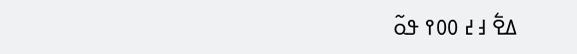ߡߐ߱ ߃߄ ߀߀߉ ߟߋ߬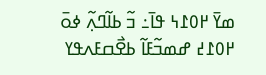ߘߌ߫ ߂߀߁߆ ߟߊ߫߸ ߏ߬ ߕߊ߬ߣߍ߲߬ ߦߋ߫ ߂߀߁߄ ߝߘߏ߬ߓߊ߬ ߕߐ߯ߛߓߍߟߌ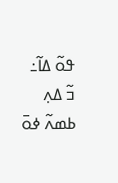ߟߋ߬ ߡߊ߬߸ ߏ߬ ߡߍ߲ ߕߘߍ߬ ߦߋ߫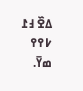ߡߐ߰ ߃߁ ߇߉߉ ߘߌ߫.